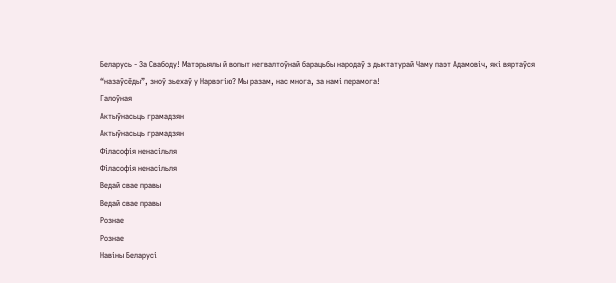Беларусь - За Свабоду! Матэрыялы й вопыт негвалтоўнай барацьбы народаў з дыктатурай Чаму паэт Адамовіч, які вяртаўся “назаўсёды”, зноў зьехаў у Нарвэгію? Мы разам, нас многа, за намі перамога!
Галоўная
Актыўнасьць грамадзян
Актыўнасьць грамадзян
Філасофія ненасільля
Філасофія ненасільля
Ведай свае правы
Ведай свае правы
Рознае
Рознае
Навіны Беларусі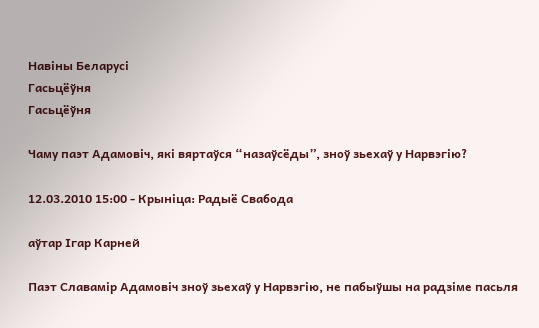Навіны Беларусі
Гасьцёўня
Гасьцёўня

Чаму паэт Адамовіч, які вяртаўся “назаўсёды”, зноў зьехаў у Нарвэгію?

12.03.2010 15:00 - Крыніца: Радыё Свабода

аўтар Ігар Карней

Паэт Славамір Адамовіч зноў зьехаў у Нарвэгію, не пабыўшы на радзіме пасьля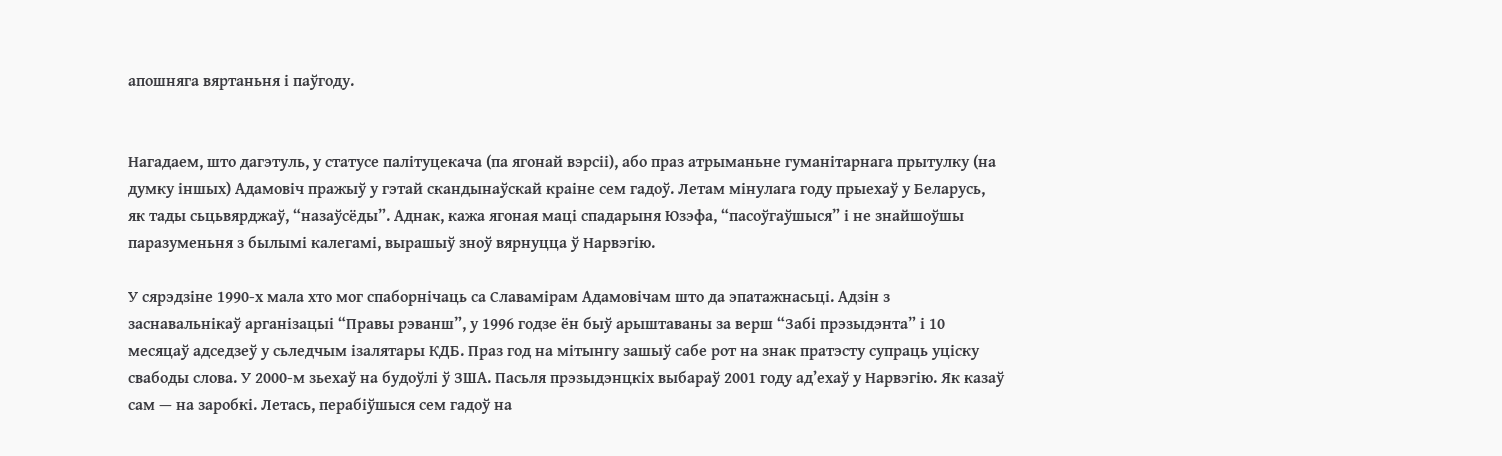апошняга вяртаньня і паўгоду.


Нагадаем, што дагэтуль, у статусе палітуцекача (па ягонай вэрсіі), або праз атрыманьне гуманітарнага прытулку (на думку іншых) Адамовіч пражыў у гэтай скандынаўскай краіне сем гадоў. Летам мінулага году прыехаў у Беларусь, як тады сьцьвярджаў, “назаўсёды”. Аднак, кажа ягоная маці спадарыня Юзэфа, “пасоўгаўшыся” і не знайшоўшы паразуменьня з былымі калегамі, вырашыў зноў вярнуцца ў Нарвэгію.

У сярэдзіне 1990-х мала хто мог спаборнічаць са Славамірам Адамовічам што да эпатажнасьці. Адзін з заснавальнікаў арганізацыі “Правы рэванш”, у 1996 годзе ён быў арыштаваны за верш “Забі прэзыдэнта” і 10 месяцаў адседзеў у сьледчым ізалятары КДБ. Праз год на мітынгу зашыў сабе рот на знак пратэсту супраць уціску свабоды слова. У 2000-м зьехаў на будоўлі ў ЗША. Пасьля прэзыдэнцкіх выбараў 2001 году ад’ехаў у Нарвэгію. Як казаў сам — на заробкі. Летась, перабіўшыся сем гадоў на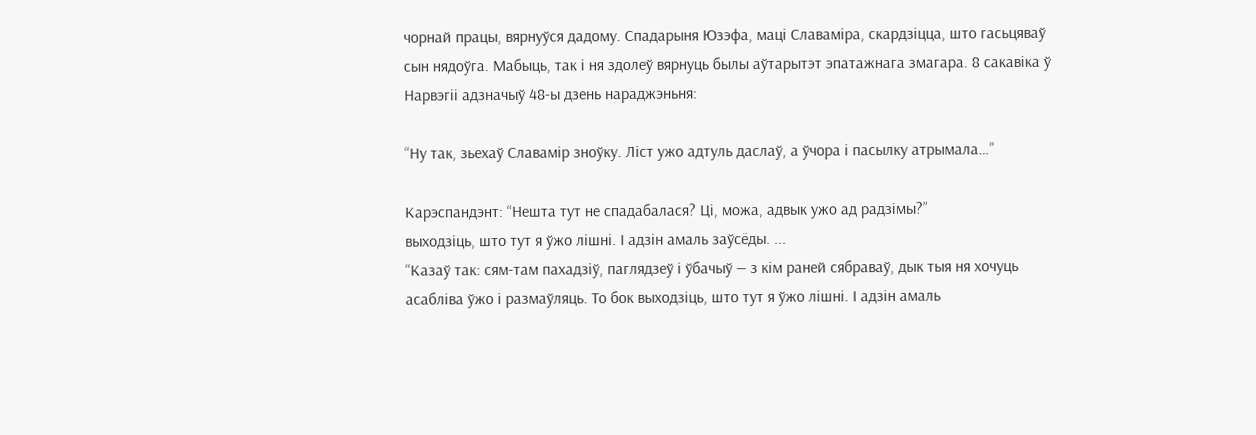чорнай працы, вярнуўся дадому. Спадарыня Юзэфа, маці Славаміра, скардзіцца, што гасьцяваў сын нядоўга. Мабыць, так і ня здолеў вярнуць былы аўтарытэт эпатажнага змагара. 8 сакавіка ў Нарвэгіі адзначыў 48-ы дзень нараджэньня:

“Ну так, зьехаў Славамір зноўку. Ліст ужо адтуль даслаў, а ўчора і пасылку атрымала…”

Карэспандэнт: “Нешта тут не спадабалася? Ці, можа, адвык ужо ад радзімы?”
выходзіць, што тут я ўжо лішні. І адзін амаль заўсёды. ...
“Казаў так: сям-там пахадзіў, паглядзеў і ўбачыў — з кім раней сябраваў, дык тыя ня хочуць асабліва ўжо і размаўляць. То бок выходзіць, што тут я ўжо лішні. І адзін амаль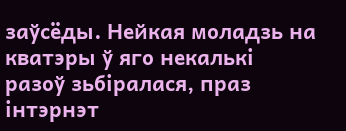заўсёды. Нейкая моладзь на кватэры ў яго некалькі разоў зьбіралася, праз інтэрнэт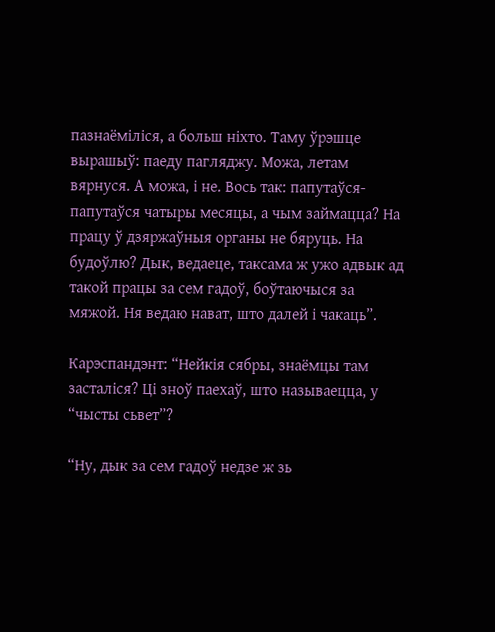пазнаёміліся, а больш ніхто. Таму ўрэшце вырашыў: паеду пагляджу. Можа, летам вярнуся. А можа, і не. Вось так: папутаўся-папутаўся чатыры месяцы, а чым займацца? На працу ў дзяржаўныя органы не бяруць. На будоўлю? Дык, ведаеце, таксама ж ужо адвык ад такой працы за сем гадоў, боўтаючыся за мяжой. Ня ведаю нават, што далей і чакаць”.

Карэспандэнт: “Нейкія сябры, знаёмцы там засталіся? Ці зноў паехаў, што называецца, у “чысты сьвет”?

“Ну, дык за сем гадоў недзе ж зь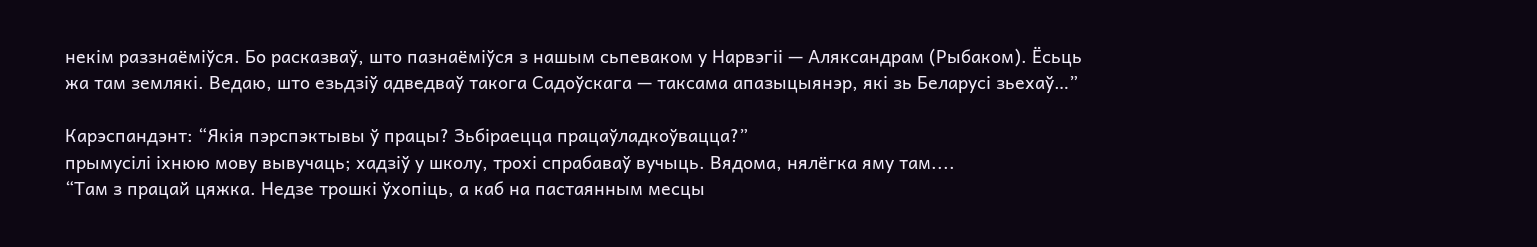некім раззнаёміўся. Бо расказваў, што пазнаёміўся з нашым сьпеваком у Нарвэгіі — Аляксандрам (Рыбаком). Ёсьць жа там землякі. Ведаю, што езьдзіў адведваў такога Садоўскага — таксама апазыцыянэр, які зь Беларусі зьехаў…”

Карэспандэнт: “Якія пэрспэктывы ў працы? Зьбіраецца працаўладкоўвацца?”
прымусілі іхнюю мову вывучаць; хадзіў у школу, трохі спрабаваў вучыць. Вядома, нялёгка яму там....
“Там з працай цяжка. Недзе трошкі ўхопіць, а каб на пастаянным месцы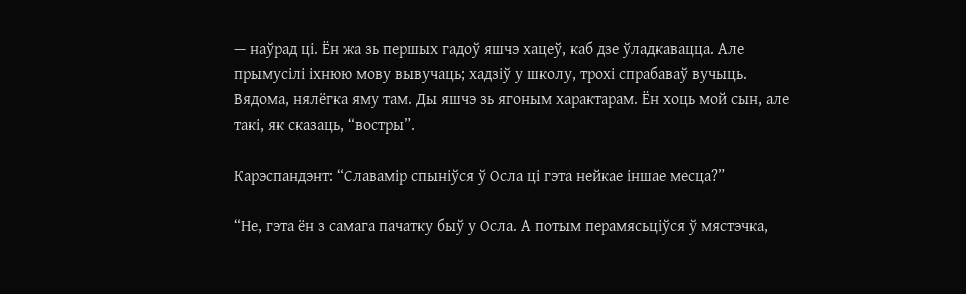— наўрад ці. Ён жа зь першых гадоў яшчэ хацеў, каб дзе ўладкавацца. Але прымусілі іхнюю мову вывучаць; хадзіў у школу, трохі спрабаваў вучыць. Вядома, нялёгка яму там. Ды яшчэ зь ягоным характарам. Ён хоць мой сын, але такі, як сказаць, “востры”.

Карэспандэнт: “Славамір спыніўся ў Осла ці гэта нейкае іншае месца?”

“Не, гэта ён з самага пачатку быў у Осла. А потым перамясьціўся ў мястэчка,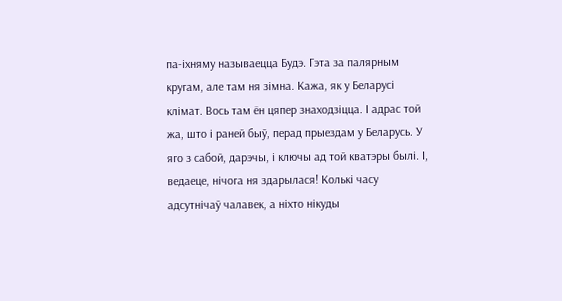па-іхняму называецца Будэ. Гэта за палярным кругам, але там ня зімна. Кажа, як у Беларусі клімат. Вось там ён цяпер знаходзіцца. І адрас той жа, што і раней быў, перад прыездам у Беларусь. У яго з сабой, дарэчы, і ключы ад той кватэры былі. І, ведаеце, нічога ня здарылася! Колькі часу адсутнічаў чалавек, а ніхто нікуды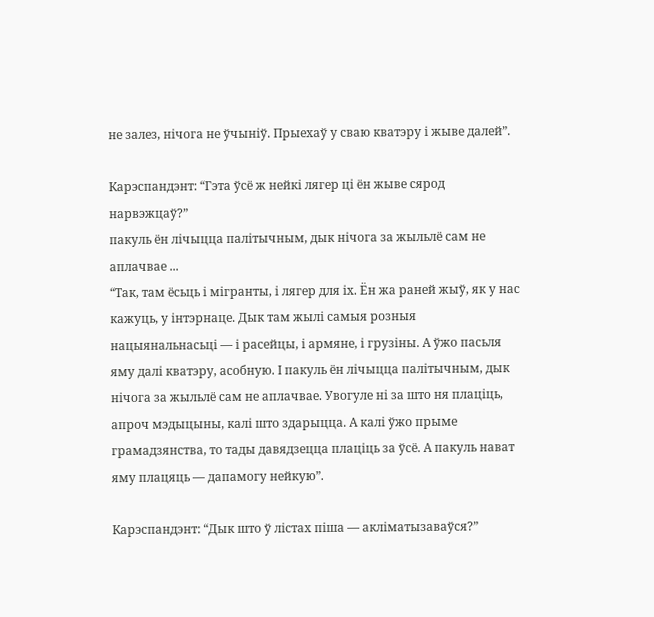не залез, нічога не ўчыніў. Прыехаў у сваю кватэру і жыве далей”.

Карэспандэнт: “Гэта ўсё ж нейкі лягер ці ён жыве сярод нарвэжцаў?”
пакуль ён лічыцца палітычным, дык нічога за жыльлё сам не аплачвае ...
“Так, там ёсьць і мігранты, і лягер для іх. Ён жа раней жыў, як у нас кажуць, у інтэрнаце. Дык там жылі самыя розныя нацыянальнасьці — і расейцы, і армяне, і грузіны. А ўжо пасьля яму далі кватэру, асобную. І пакуль ён лічыцца палітычным, дык нічога за жыльлё сам не аплачвае. Увогуле ні за што ня плаціць, апроч мэдыцыны, калі што здарыцца. А калі ўжо прыме грамадзянства, то тады давядзецца плаціць за ўсё. А пакуль нават яму плацяць — дапамогу нейкую”.

Карэспандэнт: “Дык што ў лістах піша — акліматызаваўся?”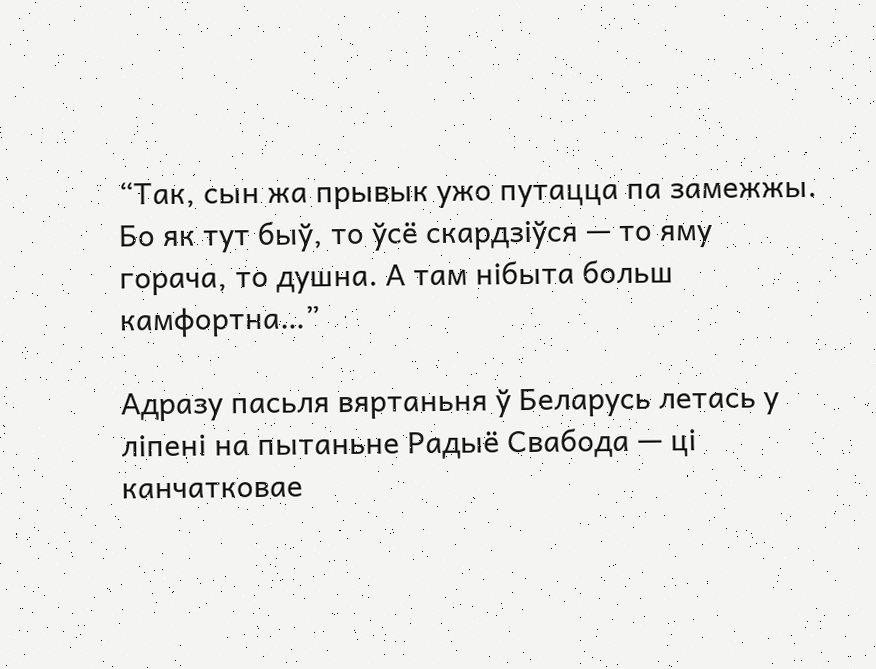“Так, сын жа прывык ужо путацца па замежжы. Бо як тут быў, то ўсё скардзіўся — то яму горача, то душна. А там нібыта больш камфортна…”

Адразу пасьля вяртаньня ў Беларусь летась у ліпені на пытаньне Радыё Свабода — ці канчатковае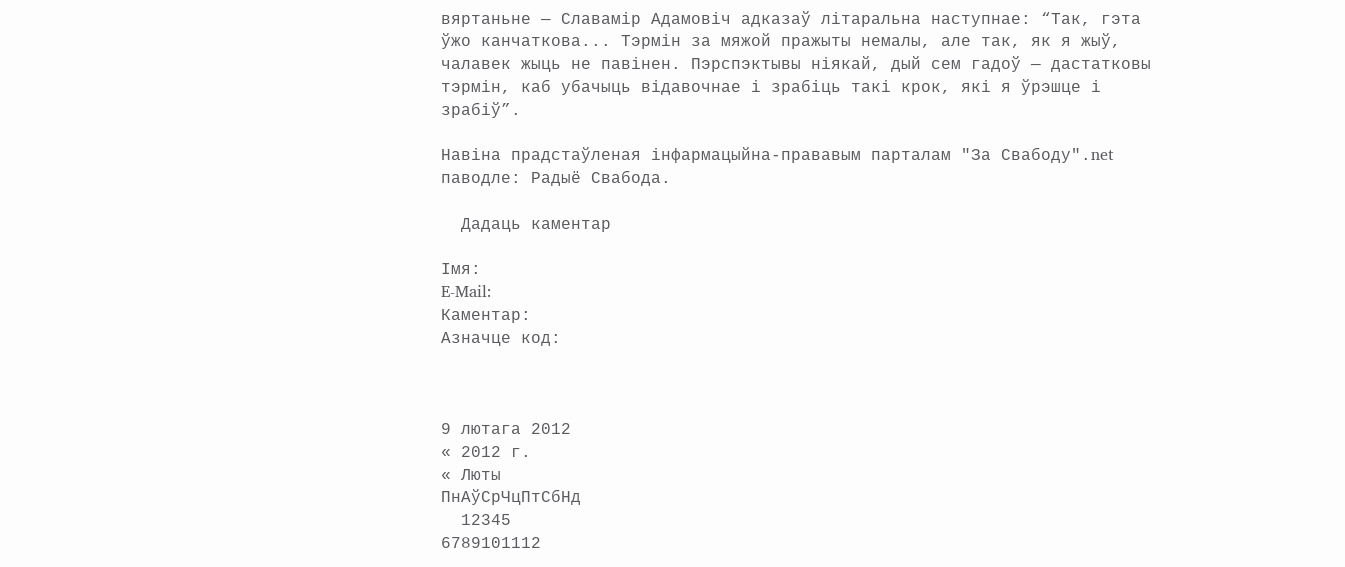вяртаньне — Славамір Адамовіч адказаў літаральна наступнае: “Так, гэта ўжо канчаткова... Тэрмін за мяжой пражыты немалы, але так, як я жыў, чалавек жыць не павінен. Пэрспэктывы ніякай, дый сем гадоў — дастатковы тэрмін, каб убачыць відавочнае і зрабіць такі крок, які я ўрэшце і зрабіў”.

Навіна прадстаўленая інфармацыйна-прававым парталам "За Свабоду".net паводле: Радыё Свабода.

  Дадаць каментар

Імя:
E-Mail:
Каментар:
Азначце код:



9 лютага 2012
« 2012 г.
« Люты
ПнАўСрЧцПтСбНд
  12345
6789101112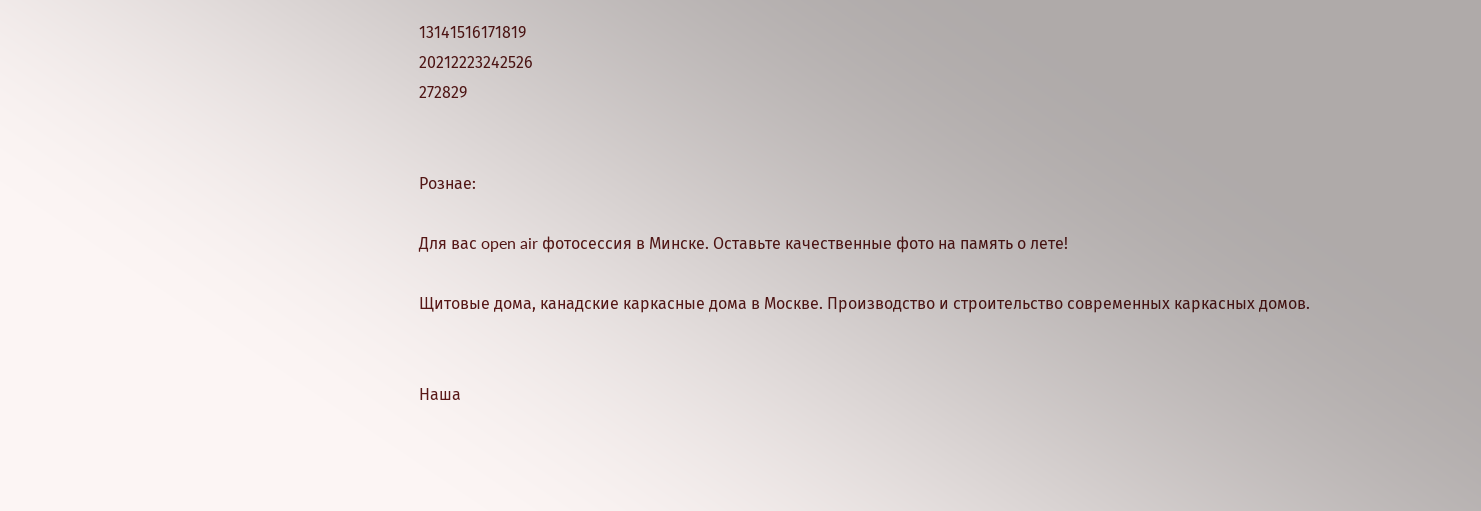13141516171819
20212223242526
272829


Рознае:

Для вас open air фотосессия в Минске. Оставьте качественные фото на память о лете!

Щитовые дома, канадские каркасные дома в Москве. Производство и строительство современных каркасных домов.


Наша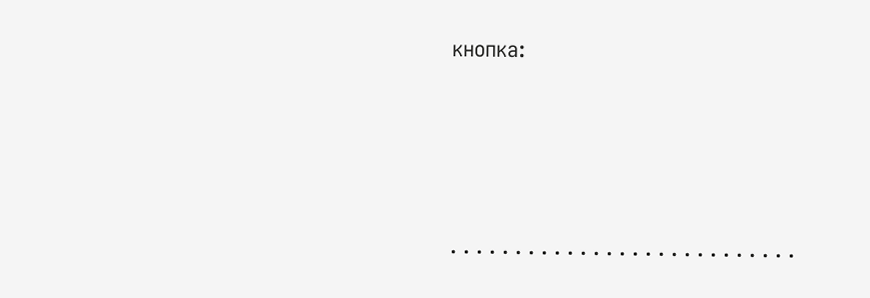кнопка:




. . . . . . . . . . . . . . . . . . . . . . . . . . .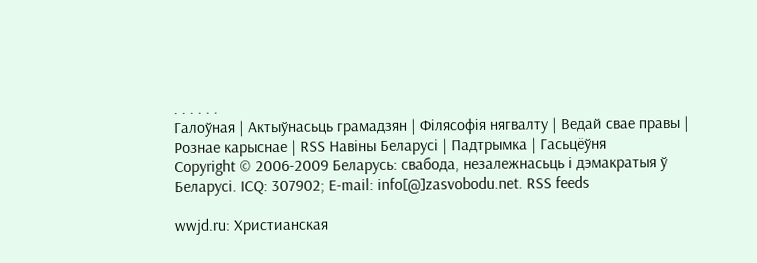. . . . . .
Галоўная | Актыўнасьць грамадзян | Філясофія нягвалту | Ведай свае правы | Рознае карыснае | RSS Навіны Беларусі | Падтрымка | Гасьцёўня
Copyright © 2006-2009 Беларусь: свабода, незалежнасьць і дэмакратыя ў Беларусі. ICQ: 307902; E-mail: info[@]zasvobodu.net. RSS feeds

wwjd.ru: Христианская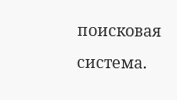поисковая система.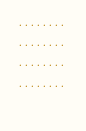. . . . . . . . . . . . . . . . . . . . . . . . . . . . . . . .